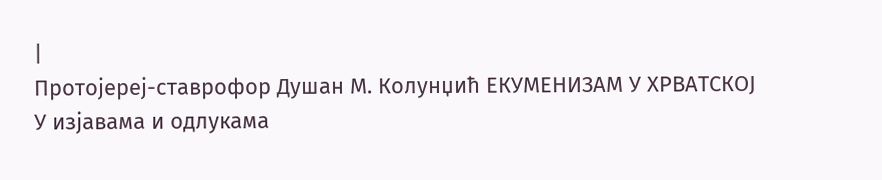|
Протојереј-ставрофор Душан М. Колунџић ЕКУМЕНИЗАМ У ХРВАТСКОЈ
У изјавама и одлукама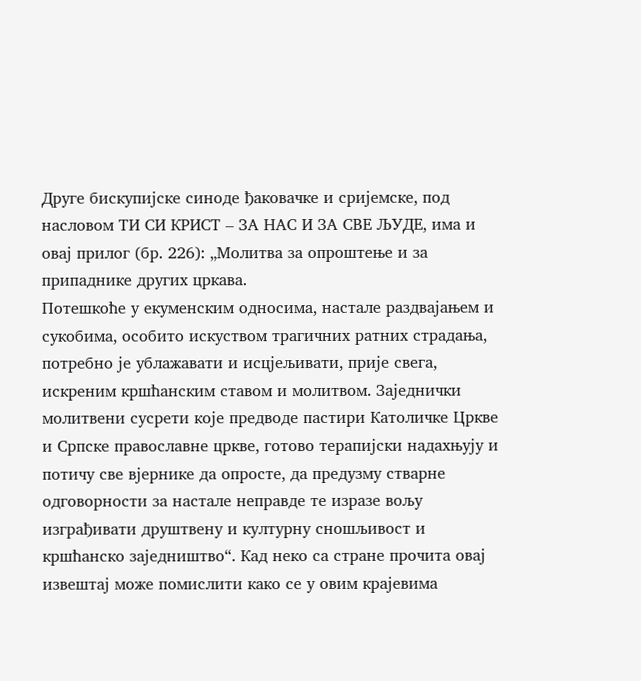Друге бискупијске синоде ђаковачке и сријемске, под насловом ТИ СИ КРИСТ – ЗА НАС И ЗА СВЕ ЉУДЕ, има и овај прилог (бр. 226): „Молитва за опроштење и за припаднике других цркава.
Потешкоће у екуменским односима, настале раздвајањем и сукобима, особито искуством трагичних ратних страдања, потребно је ублажавати и исцјељивати, прије свега, искреним кршћанским ставом и молитвом. Заједнички молитвени сусрети које предводе пастири Католичке Цркве и Српске православне цркве, готово терапијски надахњују и потичу све вјернике да опросте, да предузму стварне одговорности за настале неправде те изразе вољу изграђивати друштвену и културну сношљивост и кршћанско заједништво“. Кад неко са стране прочита овај извештај може помислити како се у овим крајевима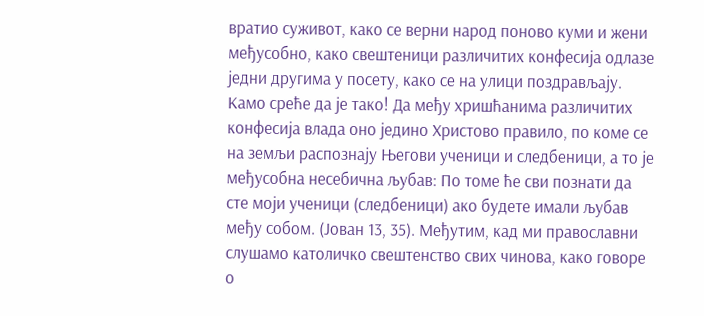вратио суживот, како се верни народ поново куми и жени међусобно, како свештеници различитих конфесија одлазе једни другима у посету, како се на улици поздрављају. Камо среће да је тако! Да међу хришћанима различитих конфесија влада оно једино Христово правило, по коме се на земљи распознају Његови ученици и следбеници, а то је међусобна несебична љубав: По томе ће сви познати да сте моји ученици (следбеници) ако будете имали љубав међу собом. (Јован 13, 35). Међутим, кад ми православни слушамо католичко свештенство свих чинова, како говоре о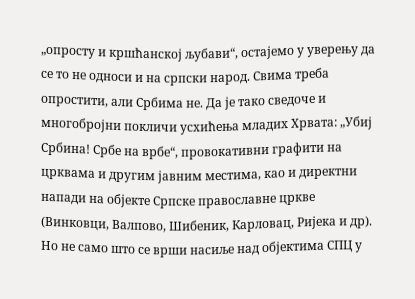„опросту и кршћанској љубави“, остајемо у уверењу да се то не односи и на српски народ. Свима треба опростити, али Србима не. Да је тако сведоче и многобројни покличи усхићења младих Хрвата: „Убиј Србина! Србе на врбе“, провокативни графити на црквама и другим јавним местима, као и директни напади на објекте Српске православне цркве (Винковци, Валпово, Шибеник, Карловац, Ријека и др). Но не само што се врши насиље над објектима СПЦ у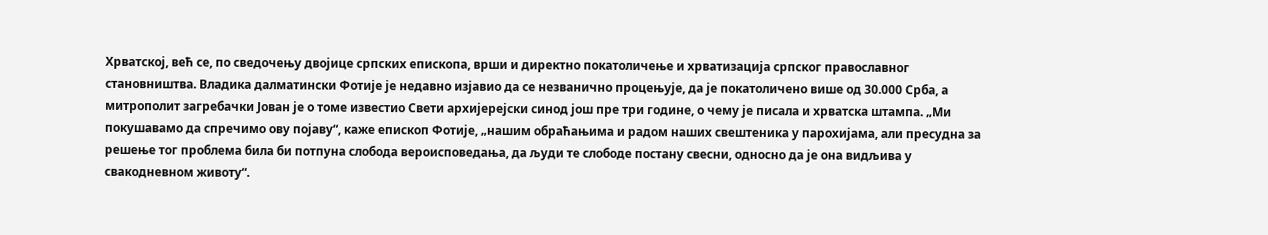Хрватској, већ се, по сведочењу двојице српских епископа, врши и директно покатоличење и хрватизација српског православног становништва. Владика далматински Фотије је недавно изјавио да се незванично процењује, да је покатоличено више од 30.000 Срба, а митрополит загребачки Јован је о томе известио Свети архијерејски синод још пре три године, о чему је писала и хрватска штампа. „Ми покушавамо да спречимо ову појаву“, каже епископ Фотије, „нашим обраћањима и радом наших свештеника у парохијама, али пресудна за решење тог проблема била би потпуна слобода вероисповедања, да људи те слободе постану свесни, односно да је она видљива у свакодневном животу“.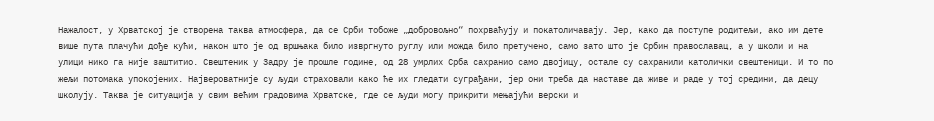Нажалост, у Хрватској је створена таква атмосфера, да се Срби тобоже „добровољно“ похрваћују и покатоличавају. Јер, како да поступе родитељи, ако им дете више пута плачући дође кући, након што је од вршњака било извргнуто руглу или можда било претучено, само зато што је Србин православац, а у школи и на улици нико га није заштитио. Свештеник у Задру је прошле године, од 28 умрлих Срба сахранио само двојицу, остале су сахранили католички свештеници. И то по жељи потомака упокојених. Највероватније су људи страховали како ће их гледати суграђани, јер они треба да наставе да живе и раде у тој средини, да децу школују. Таква је ситуација у свим већим градовима Хрватске, где се људи могу прикрити мењајући верски и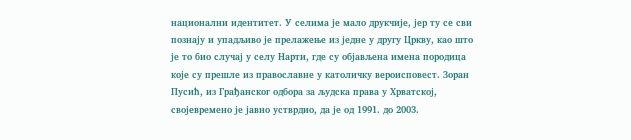национални идентитет. У селима је мало друкчије, јер ту се сви познају и упадљиво је прелажење из једне у другу Цркву, као што је то био случај у селу Нарти, где су објављена имена породица које су прешле из православне у католичку вероисповест. Зоран Пусић, из Грађанског одбора за људска права у Хрватској, својевремено је јавно устврдио, да је од 1991. до 2003.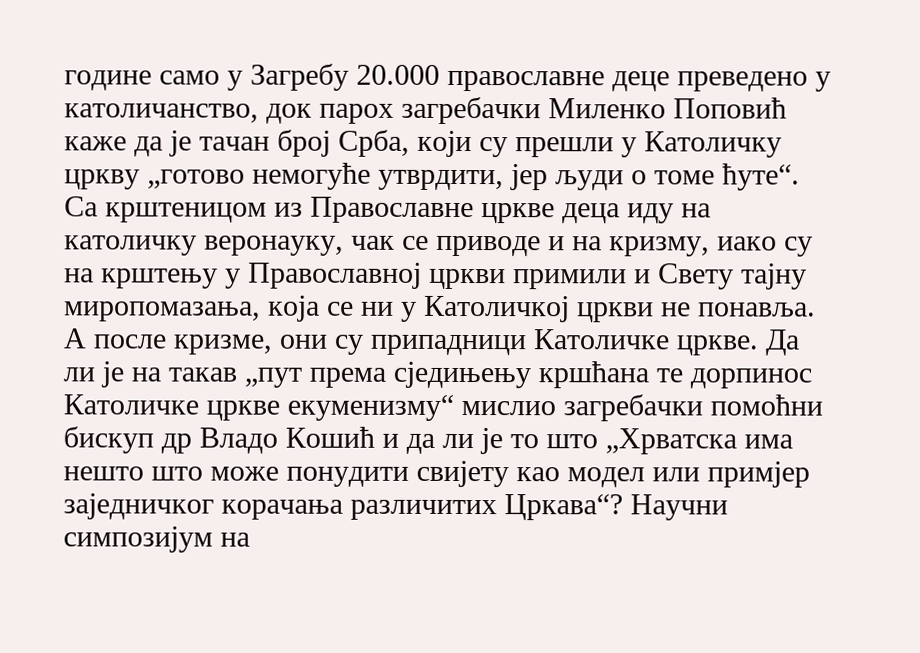године само у Загребу 20.000 православне деце преведено у католичанство, док парох загребачки Миленко Поповић каже да је тачан број Срба, који су прешли у Католичку цркву „готово немогуће утврдити, јер људи о томе ћуте“. Са крштеницом из Православне цркве деца иду на католичку веронауку, чак се приводе и на кризму, иако су на крштењу у Православној цркви примили и Свету тајну миропомазања, која се ни у Католичкој цркви не понавља. А после кризме, они су припадници Католичке цркве. Да ли је на такав „пут према сједињењу кршћана те дорпинос Католичке цркве екуменизму“ мислио загребачки помоћни бискуп др Владо Кошић и да ли је то што „Хрватска има нешто што може понудити свијету као модел или примјер заједничког корачања различитих Цркава“? Научни симпозијум на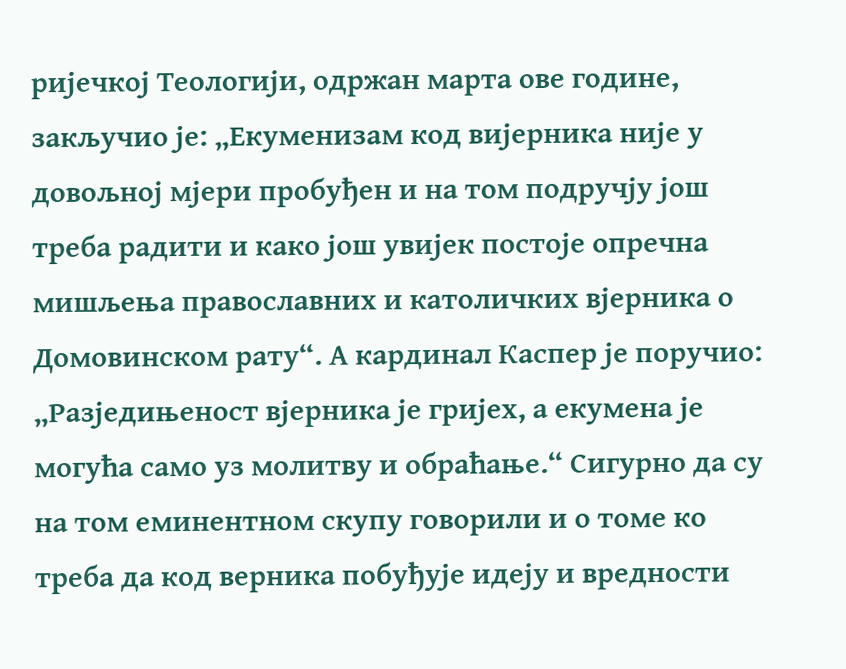ријечкој Теологији, одржан марта ове године, закључио је: „Екуменизам код вијерника није у довољној мјери пробуђен и на том подручју још треба радити и како још увијек постоје опречна мишљења православних и католичких вјерника о Домовинском рату“. А кардинал Каспер је поручио: „Разједињеност вјерника је гријех, а екумена је могућа само уз молитву и обраћање.“ Сигурно да су на том еминентном скупу говорили и о томе ко треба да код верника побуђује идеју и вредности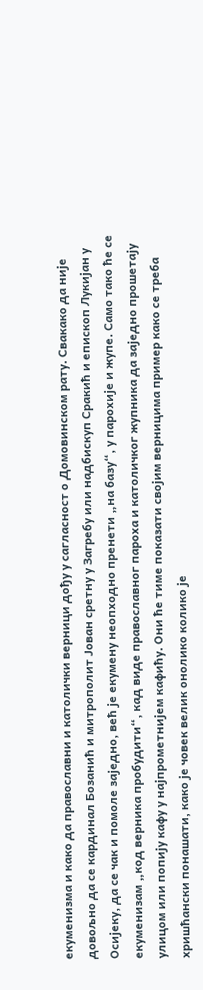екуменизма и како да православни и католички верници дођу у сагласност о Домовинском рату. Свакако да није довољно да се кардинал Бозанић и митрополит Јован сретну у Загребу или надбискуп Сракић и епископ Лукијан у Осијеку, да се чак и помоле заједно, већ је екумену неопходно пренети „на базу“, у парохије и жупе. Само тако ће се екуменизам „код верника пробудити“, кад виде православног пароха и католичког жупника да заједно прошетају улицом или попију кафу у најпрометнијем кафићу. Они ће тиме показати својим верницима пример како се треба хришћански понашати, како је човек велик онолико колико је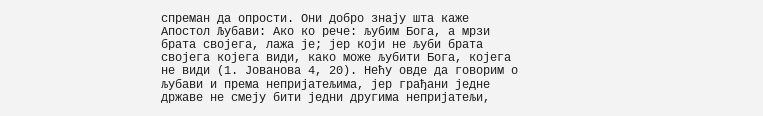спреман да опрости. Они добро знају шта каже Апостол Љубави: Ако ко рече: љубим Бога, а мрзи брата својега, лажа је; јер који не љуби брата својега којега види, како може љубити Бога, којега не види (1. Јованова 4, 20). Нећу овде да говорим о љубави и према непријатељима, јер грађани једне државе не смеју бити једни другима непријатељи,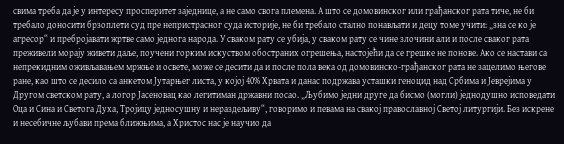свима треба да је у интересу просперитет заједнице, а не само свога племена. А што се домовинског или грађанског рата тиче, не би требало доносити брзоплети суд пре непристрасног суда историје, не би требало стално понављати и децу томе учити: „зна се ко је агресор“ и пребројавати жртве само једнога народа. У сваком рату се убија, у сваком рату се чине злочини али и после сваког рата преживели морају живети даље, поучени горким искуством обостраних огрешења, настојећи да се грешке не понове. Ако се настави са непрекидним оживљавањем мржње и освете, може се десити да и после пола века од домовинско-грађанског рата не зацелимо његове ране, као што се десило са анкетом Јутарњег листа, у којој 40% Хрвата и данас подржава усташки геноцид над Србима и Јеврејима у Другом светском рату, а логор Јасеновац као легитиман државни посао. „Љубимо једни друге да бисмо (могли) једнодушно исповедати Оца и Сина и Светога Духа, Тројицу једносушну и нераздељиву“, говоримо и певама на свакој православној Светој литургији. Без искрене и несебичне љубави према ближњима, а Христос нас је научио да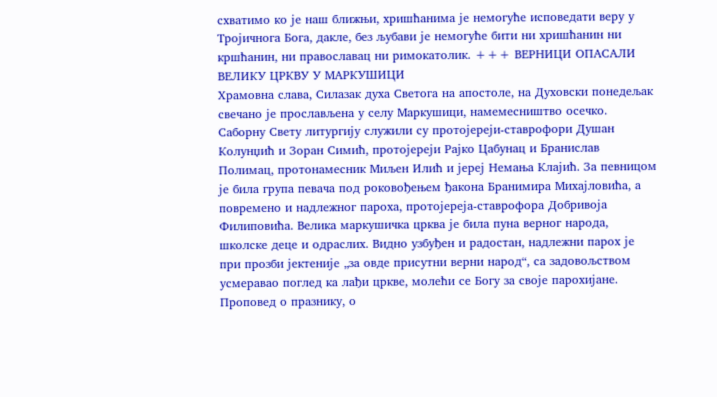схватимо ко је наш ближњи, хришћанима је немогуће исповедати веру у Тројичнога Бога, дакле, без љубави је немогуће бити ни хришћанин ни кршћанин, ни православац ни римокатолик. +++ ВЕРНИЦИ ОПАСАЛИ ВЕЛИКУ ЦРКВУ У МАРКУШИЦИ
Храмовна слава, Силазак духа Светога на апостоле, на Духовски понедељак свечано је прослављена у селу Маркушици, намемесништво осечко. Саборну Свету литургију служили су протојереји-ставрофори Душан Колунџић и Зоран Симић, протојереји Рајко Цабунац и Бранислав Полимац, протонамесник Миљен Илић и јереј Немања Клајић. За певницом је била група певача под роковођењем ђакона Бранимира Михајловића, а повремено и надлежног пароха, протојереја-ставрофора Добривоја Филиповића. Велика маркушичка црква је била пуна верног народа, школске деце и одраслих. Видно узбуђен и радостан, надлежни парох је при прозби јектеније „за овде присутни верни народ“, са задовољством усмеравао поглед ка лађи цркве, молећи се Богу за своје парохијане. Проповед о празнику, о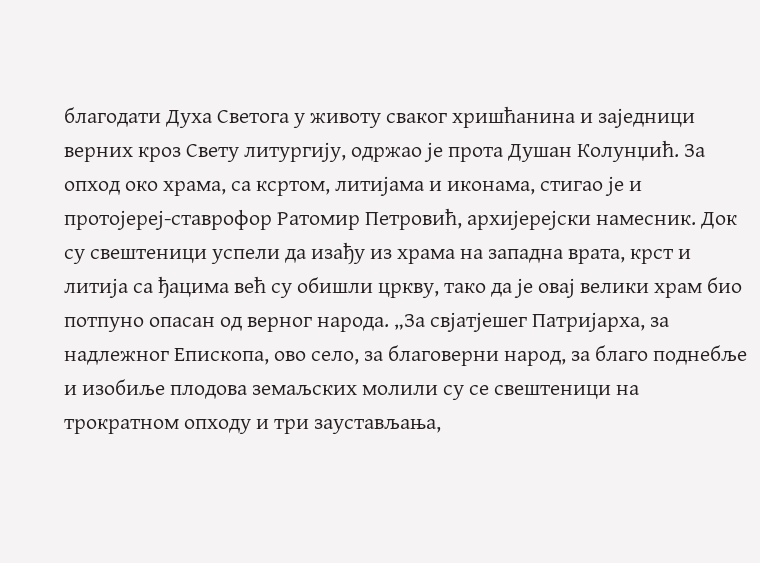благодати Духа Светога у животу сваког хришћанина и заједници верних кроз Свету литургију, одржао је прота Душан Колунџић. За опход око храма, са ксртом, литијама и иконама, стигао је и протојереј-ставрофор Ратомир Петровић, архијерејски намесник. Док су свештеници успели да изађу из храма на западна врата, крст и литија са ђацима већ су обишли цркву, тако да је овај велики храм био потпуно опасан од верног народа. „За свјатјешег Патријарха, за надлежног Епископа, ово село, за благоверни народ, за благо поднебље и изобиље плодова земаљских молили су се свештеници на трократном опходу и три заустављања,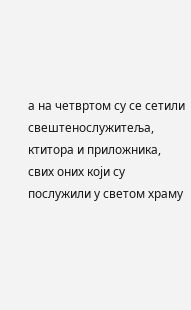а на четвртом су се сетили свештенослужитеља, ктитора и приложника, свих оних који су послужили у светом храму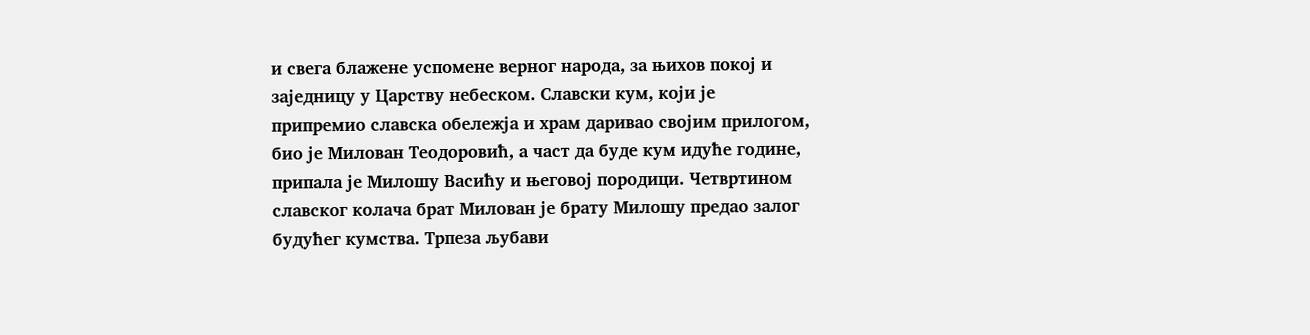и свега блажене успомене верног народа, за њихов покој и заједницу у Царству небеском. Славски кум, који је припремио славска обележја и храм даривао својим прилогом, био је Милован Теодоровић, а част да буде кум идуће године, припала је Милошу Васићу и његовој породици. Четвртином славског колача брат Милован је брату Милошу предао залог будућег кумства. Трпеза љубави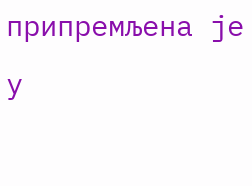припремљена је у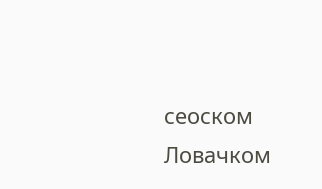сеоском Ловачком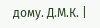дому. Д.М.К. |